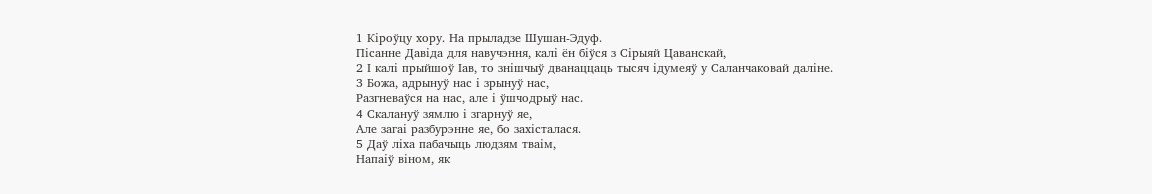1 Кіроўцу хору. На прыладзе Шушан-Эдуф.
Пісанне Давіда для навучэння, калі ён біўся з Сірыяй Цаванскай,
2 І калі прыйшоў Іав, то знішчыў дванаццаць тысяч ідумеяў у Саланчаковай даліне.
3 Божа, адрынуў нас і зрынуў нас,
Разгневаўся на нас, але і ўшчодрыў нас.
4 Скалануў зямлю і згарнуў яе,
Але загаі разбурэнне яе, бо захісталася.
5 Даў ліха пабачыць людзям тваім,
Напаіў віном, як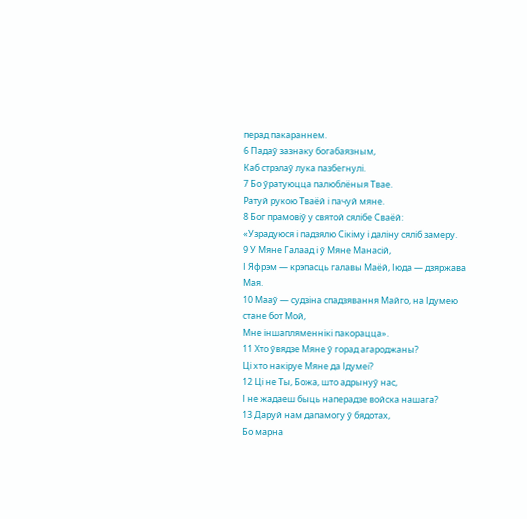перад пакараннем.
6 Падаў зазнаку богабаязным,
Каб стрэлаў лука пазбегнулі.
7 Бо ўратуюцца палюблёныя Твае.
Ратуй рукою Тваёй і пачуй мяне.
8 Бог прамовіў у святой сялібе Сваёй:
«Узрадуюся і падзялю Сікіму і даліну сяліб замеру.
9 У Мяне Галаад і ў Мяне Манасій,
І Яфрэм — крэпасць галавы Маёй, Іюда — дзяржава Мая.
10 Мааў — судзіна спадзявання Майго, на Ідумею стане бот Мой,
Мне іншапляменнікі пакорацца».
11 Хто ўвядзе Мяне ў горад агароджаны?
Ці хто накіруе Мяне да Ідумеі?
12 Ці не Ты, Божа, што адрынуў нас,
І не жадаеш быць наперадзе войска нашага?
13 Даруй нам дапамогу ў бядотах,
Бо марна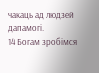чакаць ад людзей дапамогі.
14 Богам зробімся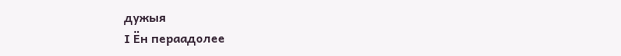дужыя
І Ён пераадолее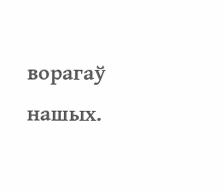ворагаў нашых.